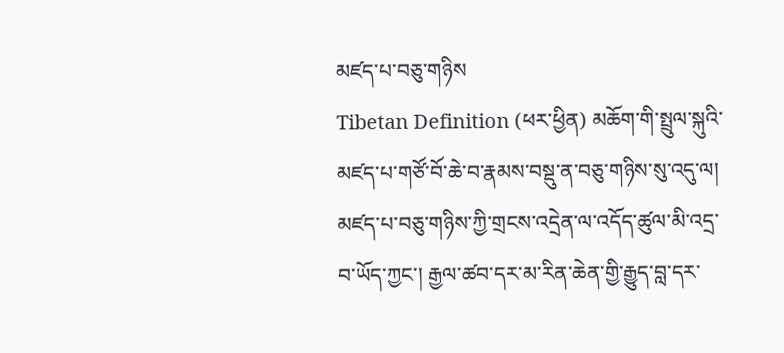མཛད་པ་བཅུ་གཉིས
Tibetan Definition (ཕར་ཕྱིན) མཆོག་གི་སྤྲུལ་སྐུའི་མཛད་པ་གཙོ་བོ་ཆེ་བ་རྣམས་བསྡུ་ན་བཅུ་གཉིས་སུ་འདུ་ལ། མཛད་པ་བཅུ་གཉིས་ཀྱི་གྲངས་འདྲེན་ལ་འདོད་ཚུལ་མི་འདྲ་བ་ཡོད་ཀྱང་། རྒྱལ་ཚབ་དར་མ་རིན་ཆེན་གྱི་རྒྱུད་བླ་དར་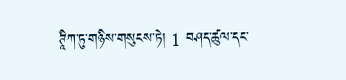ཊཱིཀ་ཏུ་གཉིས་གསུངས་ཏེ། 1 བཤད་ཚུལ་དང་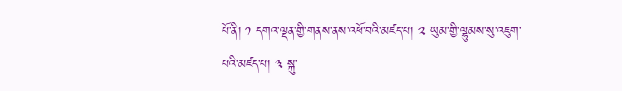པོ་ནི། ༡ དགའ་ལྡན་གྱི་གནས་ནས་འཕོ་བའི་མཛད་པ། ༢ ཡུམ་གྱི་ལྷུམས་སུ་འཇུག་པའི་མཛད་པ། ༣ སྐུ་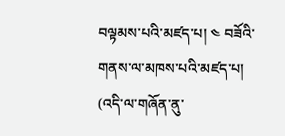བལྟམས་པའི་མཛད་པ། ༤ བཟོའི་གནས་ལ་མཁས་པའི་མཛད་པ། (འདི་ལ་གཞོན་ནུ་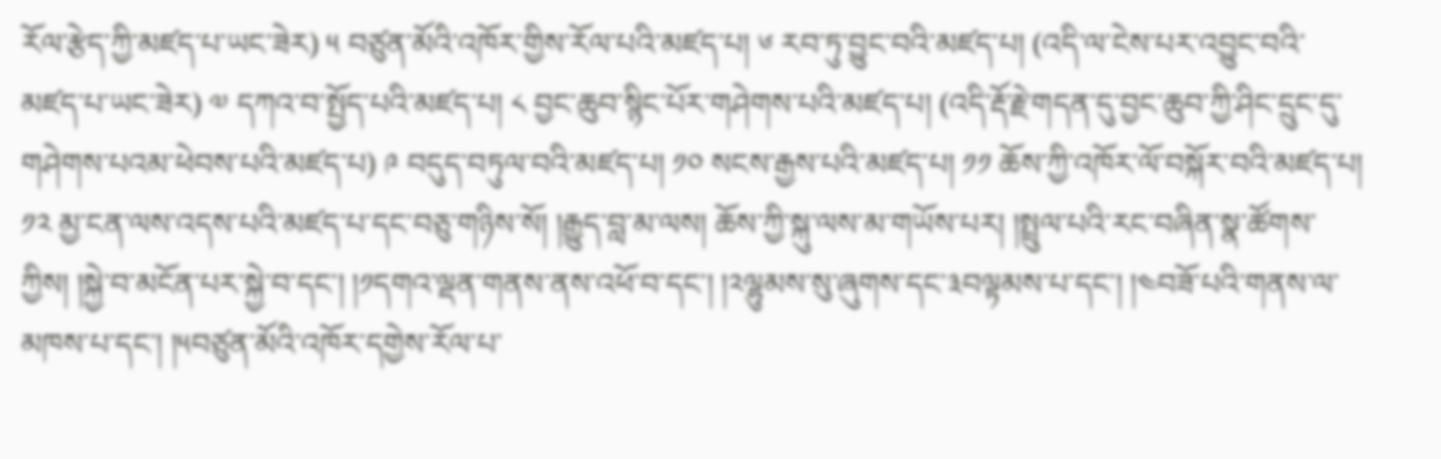རོལ་རྩེད་ཀྱི་མཛད་པ་ཡང་ཟེར) ༥ བཙུན་མོའི་འཁོར་གྱིས་རོལ་པའི་མཛད་པ། ༦ རབ་ཏུ་བྱུང་བའི་མཛད་པ། (འདི་ལ་ངེས་པར་འབྱུང་བའི་མཛད་པ་ཡང་ཟེར) ༧ དཀའ་བ་སྤྱོད་པའི་མཛད་པ། ༨ བྱང་ཆུབ་སྙིང་པོར་གཤེགས་པའི་མཛད་པ། (འདི་རྡོ་རྗེ་གདན་དུ་བྱང་ཆུབ་ཀྱི་ཤིང་དྲུང་དུ་གཤེགས་པའམ་ཕེབས་པའི་མཛད་པ) ༩ བདུད་བཏུལ་བའི་མཛད་པ། ༡༠ སངས་རྒྱས་པའི་མཛད་པ། ༡༡ ཆོས་ཀྱི་འཁོར་ལོ་བསྐོར་བའི་མཛད་པ། ༡༢ མྱ་ངན་ལས་འདས་པའི་མཛད་པ་དང་བཅུ་གཉིས་སོ། །རྒྱུད་བླ་མ་ལས། ཆོས་ཀྱི་སྐུ་ལས་མ་གཡོས་པར། །སྤྲུལ་པའི་རང་བཞིན་སྣ་ཚོགས་ཀྱིས། །སྐྱེ་བ་མངོན་པར་སྐྱེ་བ་དང་། །༡དགའ་ལྡན་གནས་ནས་འཕོ་བ་དང་། །༢ལྷུམས་སུ་ཞུགས་དང་༣བལྟམས་པ་དང་། །༤བཟོ་པའི་གནས་ལ་མཁས་པ་དང་། །༥བཙུན་མོའི་འཁོར་དགྱེས་རོལ་པ་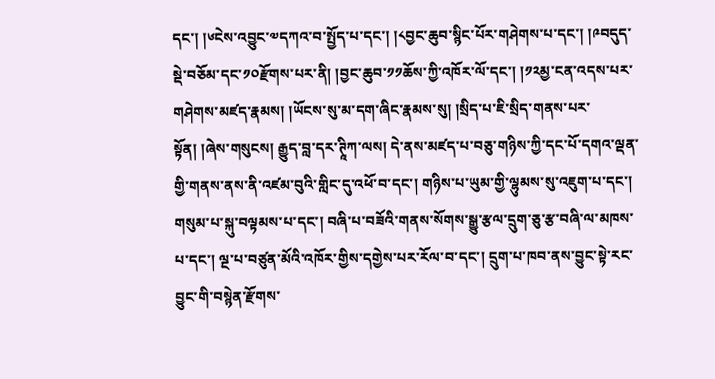དང་། །༦ངེས་འབྱུང་༧དཀའ་བ་སྤྱོད་པ་དང་། །༨བྱང་ཆུབ་སྙིང་པོར་གཤེགས་པ་དང་། །༩བདུད་སྡེ་བཅོམ་དང་༡༠རྫོགས་པར་ནི། །བྱང་ཆུབ་༡༡ཆོས་ཀྱི་འཁོར་ལོ་དང་། །༡༢མྱ་ངན་འདས་པར་གཤེགས་མཛད་རྣམས། །ཡོངས་སུ་མ་དག་ཞིང་རྣམས་སུ། །སྲིད་པ་ཇི་སྲིད་གནས་པར་སྟོན། །ཞེས་གསུངས། རྒྱུད་བླ་དར་ཊཱིཀ་ལས། དེ་ནས་མཛད་པ་བཅུ་གཉིས་ཀྱི་དང་པོ་དགའ་ལྡན་གྱི་གནས་ནས་ནི་འཛམ་བུའི་གླིང་དུ་འཕོ་བ་དང་། གཉིས་པ་ཡུམ་གྱི་ལྷུམས་སུ་འཇུག་པ་དང་། གསུམ་པ་སྐུ་བལྟམས་པ་དང་། བཞི་པ་བཟོའི་གནས་སོགས་སྒྱུ་རྩལ་དྲུག་ཅུ་རྩ་བཞི་ལ་མཁས་པ་དང་། ལྔ་པ་བཙུན་མོའི་འཁོར་གྱིས་དགྱེས་པར་རོལ་བ་དང་། དྲུག་པ་ཁབ་ནས་བྱུང་སྟེ་རང་བྱུང་གི་བསྙེན་རྫོགས་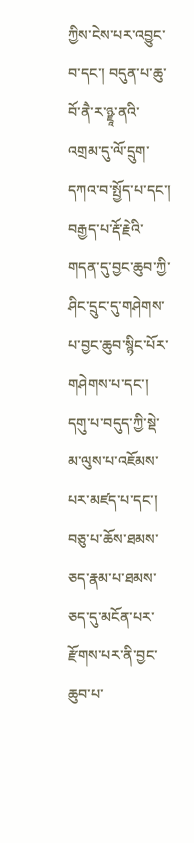ཀྱིས་ངེས་པར་འབྱུང་བ་དང་། བདུན་པ་ཆུ་བོ་ནཻ་ར་ཉྫཱ་ནའི་འགྲམ་དུ་ལོ་དྲུག་དཀའ་བ་སྤྱོད་པ་དང་། བརྒྱད་པ་རྡོ་རྗེའི་གདན་དུ་བྱང་ཆུབ་ཀྱི་ཤིང་དྲུང་དུ་གཤེགས་པ་བྱང་ཆུབ་སྙིང་པོར་གཤེགས་པ་དང་། དགུ་པ་བདུད་ཀྱི་སྡེ་མ་ལུས་པ་འཇོམས་པར་མཛད་པ་དང་། བཅུ་པ་ཆོས་ཐམས་ཅད་རྣམ་པ་ཐམས་ཅད་དུ་མངོན་པར་རྫོགས་པར་ནི་བྱང་ཆུབ་པ་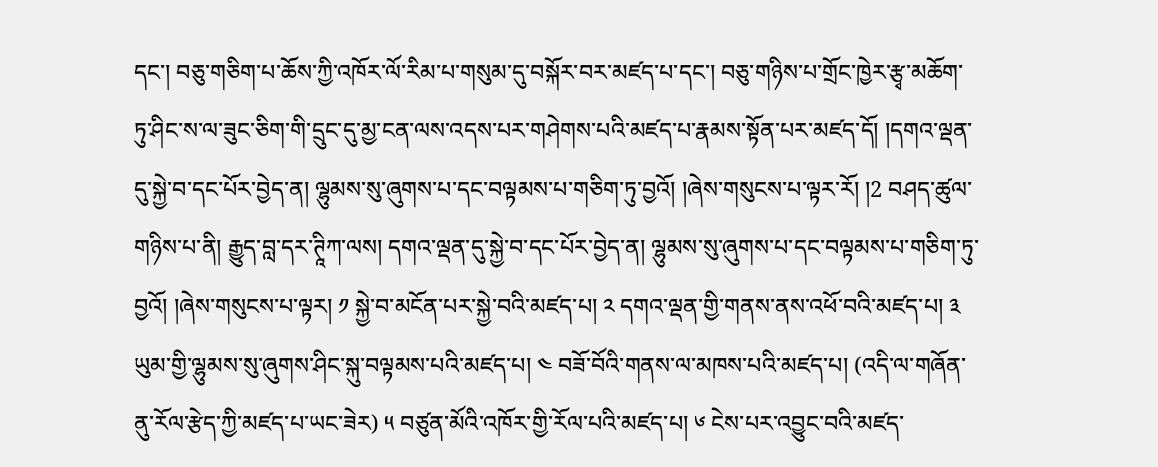དང་། བཅུ་གཅིག་པ་ཆོས་ཀྱི་འཁོར་ལོ་རིམ་པ་གསུམ་དུ་བསྐོར་བར་མཛད་པ་དང་། བཅུ་གཉིས་པ་གྲོང་ཁྱེར་རྩྭ་མཆོག་ཏུ་ཤིང་ས་ལ་ཟུང་ཅིག་གི་དྲུང་དུ་མྱ་ངན་ལས་འདས་པར་གཤེགས་པའི་མཛད་པ་རྣམས་སྟོན་པར་མཛད་དོ། །དགའ་ལྡན་དུ་སྐྱེ་བ་དང་པོར་བྱེད་ན། ལྷུམས་སུ་ཞུགས་པ་དང་བལྟམས་པ་གཅིག་ཏུ་བྱའོ། །ཞེས་གསུངས་པ་ལྟར་རོ། །2 བཤད་ཚུལ་གཉིས་པ་ནི། རྒྱུད་བླ་དར་ཊཱིཀ་ལས། དགའ་ལྡན་དུ་སྐྱེ་བ་དང་པོར་བྱེད་ན། ལྷུམས་སུ་ཞུགས་པ་དང་བལྟམས་པ་གཅིག་ཏུ་བྱའོ། །ཞེས་གསུངས་པ་ལྟར། ༡ སྐྱེ་བ་མངོན་པར་སྐྱེ་བའི་མཛད་པ། ༢ དགའ་ལྡན་གྱི་གནས་ནས་འཕོ་བའི་མཛད་པ། ༣ ཡུམ་གྱི་ལྷུམས་སུ་ཞུགས་ཤིང་སྐུ་བལྟམས་པའི་མཛད་པ། ༤ བཟོ་བོའི་གནས་ལ་མཁས་པའི་མཛད་པ། (འདི་ལ་གཞོན་ནུ་རོལ་རྩེད་ཀྱི་མཛད་པ་ཡང་ཟེར) ༥ བཙུན་མོའི་འཁོར་གྱི་རོལ་པའི་མཛད་པ། ༦ ངེས་པར་འབྱུང་བའི་མཛད་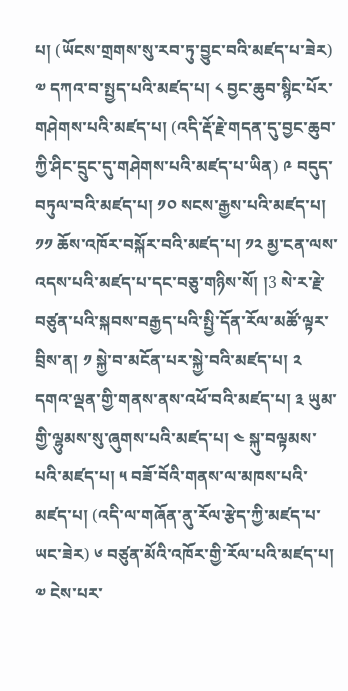པ། (ཡོངས་གྲགས་སུ་རབ་ཏུ་བྱུང་བའི་མཛད་པ་ཟེར) ༧ དཀའ་བ་སྤྱད་པའི་མཛད་པ། ༨ བྱང་ཆུབ་སྙིང་པོར་གཤེགས་པའི་མཛད་པ། (འདི་རྡོ་རྗེ་གདན་དུ་བྱང་ཆུབ་ཀྱི་ཤིང་དྲུང་དུ་གཤེགས་པའི་མཛད་པ་ཡིན) ༩ བདུད་བཏུལ་བའི་མཛད་པ། ༡༠ སངས་རྒྱས་པའི་མཛད་པ། ༡༡ ཆོས་འཁོར་བསྐོར་བའི་མཛད་པ། ༡༢ མྱ་ངན་ལས་འདས་པའི་མཛད་པ་དང་བཅུ་གཉིས་སོ། །3 སེ་ར་རྗེ་བཙུན་པའི་སྐབས་བརྒྱད་པའི་སྤྱི་དོན་རོལ་མཚོ་ལྟར་བྲིས་ན། ༡ སྐྱེ་བ་མངོན་པར་སྐྱེ་བའི་མཛད་པ། ༢ དགའ་ལྡན་གྱི་གནས་ནས་འཕོ་བའི་མཛད་པ། ༣ ཡུམ་གྱི་ལྷུམས་སུ་ཞུགས་པའི་མཛད་པ། ༤ སྐུ་བལྟམས་པའི་མཛད་པ། ༥ བཟོ་བོའི་གནས་ལ་མཁས་པའི་མཛད་པ། (འདི་ལ་གཞོན་ནུ་རོལ་རྩེད་ཀྱི་མཛད་པ་ཡང་ཟེར) ༦ བཙུན་མོའི་འཁོར་གྱི་རོལ་པའི་མཛད་པ། ༧ ངེས་པར་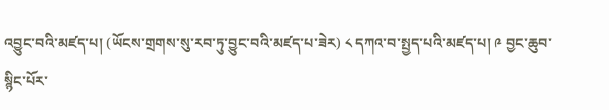འབྱུང་བའི་མཛད་པ། (ཡོངས་གྲགས་སུ་རབ་ཏུ་བྱུང་བའི་མཛད་པ་ཟེར) ༨ དཀའ་བ་སྤྱད་པའི་མཛད་པ། ༩ བྱང་ཆུབ་སྙིང་པོར་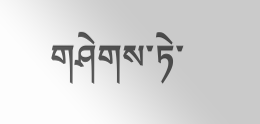གཤེགས་ཏེ་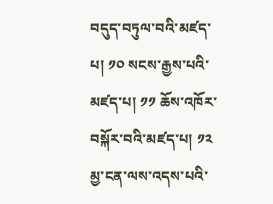བདུད་བཏུལ་བའི་མཛད་པ། ༡༠ སངས་རྒྱས་པའི་མཛད་པ། ༡༡ ཆོས་འཁོར་བསྐོར་བའི་མཛད་པ། ༡༢ མྱ་ངན་ལས་འདས་པའི་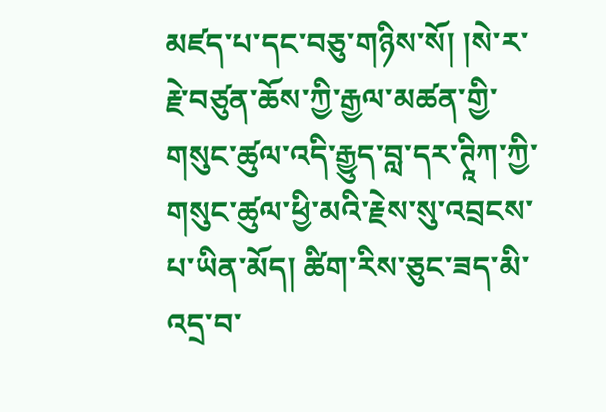མཛད་པ་དང་བཅུ་གཉིས་སོ། །སེ་ར་རྗེ་བཙུན་ཆོས་ཀྱི་རྒྱལ་མཚན་གྱི་གསུང་ཚུལ་འདི་རྒྱུད་བླ་དར་ཊཱིཀ་ཀྱི་གསུང་ཚུལ་ཕྱི་མའི་རྗེས་སུ་འབྲངས་པ་ཡིན་མོད། ཚིག་རིས་ཅུང་ཟད་མི་འདྲ་བ་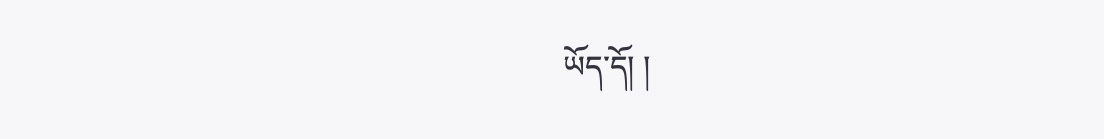ཡོད་དོ། །